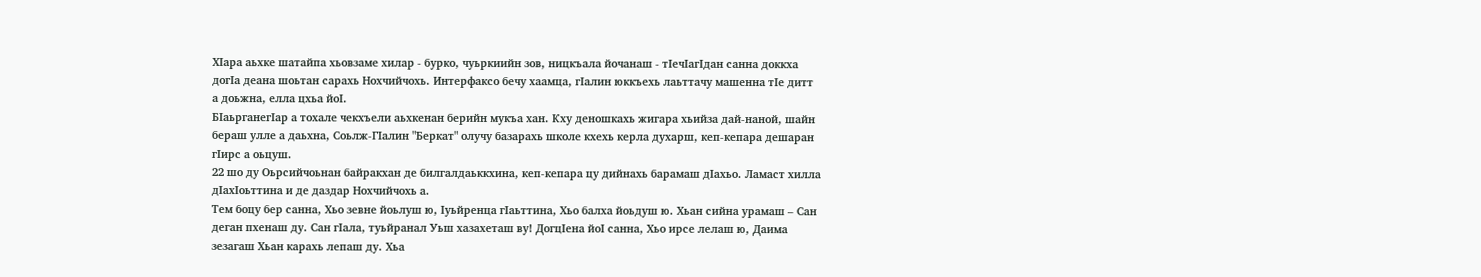ХIара аьхке шатайпа хьовзаме хилар - бурко, чуьркиийн зов, ницкъала йочанаш - тIечIагIдан санна доккха догIа деана шоьтан сарахь Нохчийчохь. Интерфаксо бечу хаамца, гIалин юккъехь лаьттачу машенна тIе дитт а доьжна, елла цхьа йоI.
БIаьрганегIар а тохале чекхъели аьхкенан берийн мукъа хан. Кху деношкахь жигара хьийза дай-наной, шайн бераш улле а даьхна, Соьлж-ГIалин "Беркат" олучу базарахь школе кхехь керла духарш, кеп-кепара дешаран гIирс а оьцуш.
22 шо ду Оьрсийчоьнан байракхан де билгалдаьккхина, кеп-кепара цу дийнахь барамаш дIахьо. Ламаст хилла дIахIоьттина и де даздар Нохчийчохь а.
Тем боцу бер санна, Хьо зевне йоьлуш ю, Iуьйренца гIаьттина, Хьо балха йоьдуш ю. Хьан сийна урамаш – Сан деган пхенаш ду. Сан гIала, туьйранал Уьш хазахеташ ву! ДогцIена йоI санна, Хьо ирсе лелаш ю, Даима зезагаш Хьан карахь лепаш ду. Хьа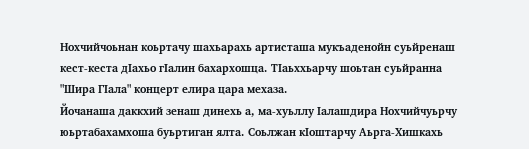Нохчийчоьнан коьртачу шахьарахь артисташа мукъаденойн суьйренаш кест-кеста дIахьо гIалин бахархошца. ТIаьххьарчу шоьтан суьйранна "Шира ГIала" концерт елира цара мехаза.
Йочанаша даккхий зенаш динехь а, ма-хуьллу Iалашдира Нохчийчуьрчу юьртабахамхоша буьртиган ялта. Соьлжан кIоштарчу Аьрга-Хишкахь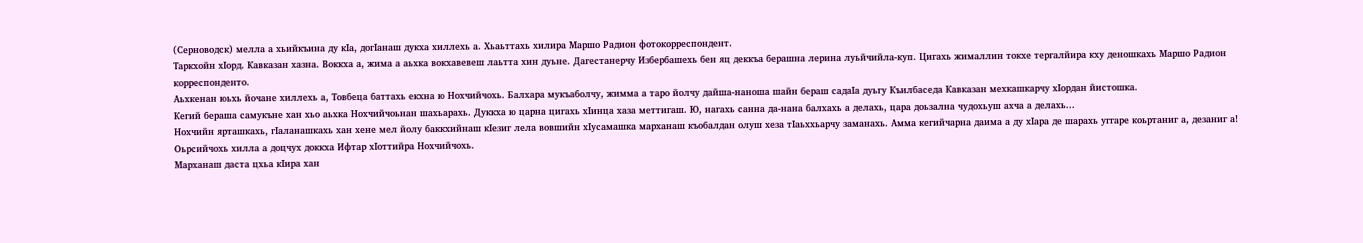(Серноводск) мелла а хьийкъина ду кIа, догIанаш дукха хиллехь а. Хьаьттахь хилира Маршо Радион фотокорреспондент.
Таркхойн хIорд. Кавказан хазна. Воккха а, жима а аьхка вокхавевеш лаьтта хин дуьне. Дагестанерчу Избербашехь бен яц деккъа берашна лерина луьйчийла-куп. Цигахь жималлин токхе тергалйира кху деношкахь Маршо Радион корреспонденто.
Аьхкенан юьхь йочане хиллехь а, Товбеца баттахь екхна ю Нохчийчохь. Балхара мукъаболчу, жимма а таро йолчу дайша-наноша шайн бераш садаIа дуьгу Къилбаседа Кавказан мехкашкарчу хIордан йистошка.
Кегий бераша самукъне хан хьо аьхка Нохчийчоьнан шахьарахь. Дуккха ю царна цигахь хIинца хаза меттигаш. Ю, нагахь санна да-нана балхахь а делахь, цара доьзална чудохьуш ахча а делахь...
Нохчийн ярташкахь, гIаланашкахь хан хене мел йолу баккхийнаш кIезиг лела вовшийн хIусамашка марханаш къобалдан олуш хеза тIаьххьарчу заманахь. Амма кегийчарна даима а ду хIара де шарахь уггаре коьртаниг а, дезаниг а!
Оьрсийчохь хилла а доцчух доккха Ифтар хIоттийра Нохчийчохь.
Марханаш даста цхьа кIира хан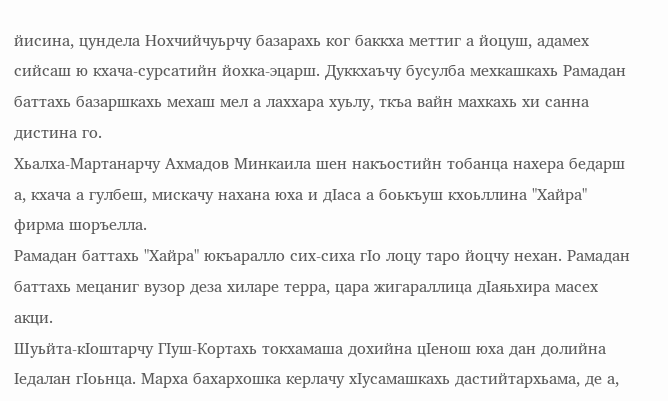йисина, цундела Нохчийчуьрчу базарахь ког баккха меттиг а йоцуш, адамех сийсаш ю кхача-сурсатийн йохка-эцарш. Дуккхаъчу бусулба мехкашкахь Рамадан баттахь базаршкахь мехаш мел а лаххара хуьлу, ткъа вайн махкахь хи санна дистина го.
Хьалха-Мартанарчу Ахмадов Минкаила шен накъостийн тобанца нахера бедарш а, кхача а гулбеш, мискачу нахана юха и дIаса а боькъуш кхоьллина "Хайра" фирма шоръелла.
Рамадан баттахь "Хайра" юкъаралло сих-сиха гIо лоцу таро йоцчу нехан. Рамадан баттахь мецаниг вузор деза хиларе терра, цара жигараллица дIаяьхира масех акци.
Шуьйта-кIоштарчу ГIуш-Кортахь токхамаша дохийна цIенош юха дан долийна Iедалан гIоьнца. Марха бахархошка керлачу хIусамашкахь дастийтархьама, де а,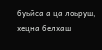буьйса а ца лоьруш, хецна белхаш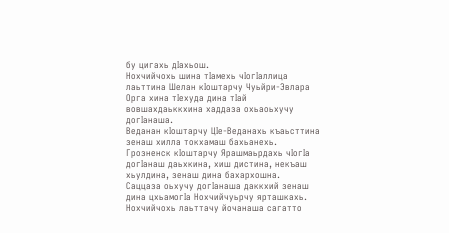бу цигахь дIахьош.
Нохчийчохь шина тIамехь чIогIаллица лаьттина Шелан кIоштарчу Чуьйри-Эвлара Орга хина тIехуда дина тIай вовшахдаьккхина хаддаза охьаоьхучу догIанаша.
Веданан кIоштарчу ЦIе-Веданахь къаьсттина зенаш хилла токхамаш бахьанехь.
Грозненск кIоштарчу Ярашмаьрдахь чIогIа догIанаш даьхкина, хиш дистина, некъаш хьулдина, зенаш дина бахархошна.
Саццаза оьхучу догIанаша даккхий зенаш дина цхьамогIа Нохчийчуьрчу ярташкахь.
Нохчийчохь лаьттачу йочанаша сагатто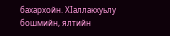бахархойн. ХIаллакхуьлу бошмийн, ялтийн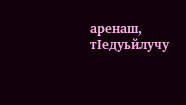аренаш, тIедуьйлучу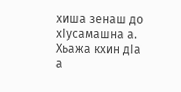хиша зенаш до хIусамашна а.
Хьажа кхин дIа а